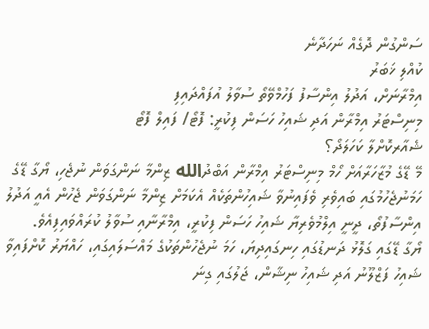ސަންގުން ދޮގެއް ނަހަދާނެ
ކުއްލި ޚަބަރު
އިމްރާނަށް، އަދުލު އިންސާފު ފަހުމްވޭތޯ ސުވާލު އުފައްދައިފި
މިނިސްޓަރު އިމްރާން އަދި ޝައިހު ހަސަން ފިކުރީ: ފޮޓޯ/ ފައިލް ފޮޓޯ
ޝެއާރކޮށްލާ ކަހަލަދޯ؟
މޭ ޑޭގެ މުޒާހަރާއަށް ހޯމް މިނިސްޓަރު އިމްރާން އަބްދުالله ޒިންމާ ނަންގަވަން ނުޖެހި، ޔޯގާ ޑޭގެ ހަމަނުޖެހުމުގައި ބައިވެރި ވެފައިނުވާ ޝައިހުންތަކެއް އެކަމަށް ޒިންމާ ނަންގަވަން ޖެހުން އެއީ އަދުލު އިންސާފުތޯ، ދީނީ އިލްމުވެރިޔާ ޝައިހު ހަސަން ފިކުރީ، އިމްރާނާއި ސުވާލު ކުރައްވައިފިއެވެ.
ޔޯގާ ޑޭގައި ގަލޮޅު ދަނޑުގައި ހިނގައިދިޔަ، ހަމަ ނުޖެހުންތަކުގެ މައްސަލައިގައި، ހައްޔަރު ކޮށްފައިވާ ޝައިހު ފަޒްލޫނު އަދި ޝައިހު ނިޝާން، ޖަލުގައި ގިނަ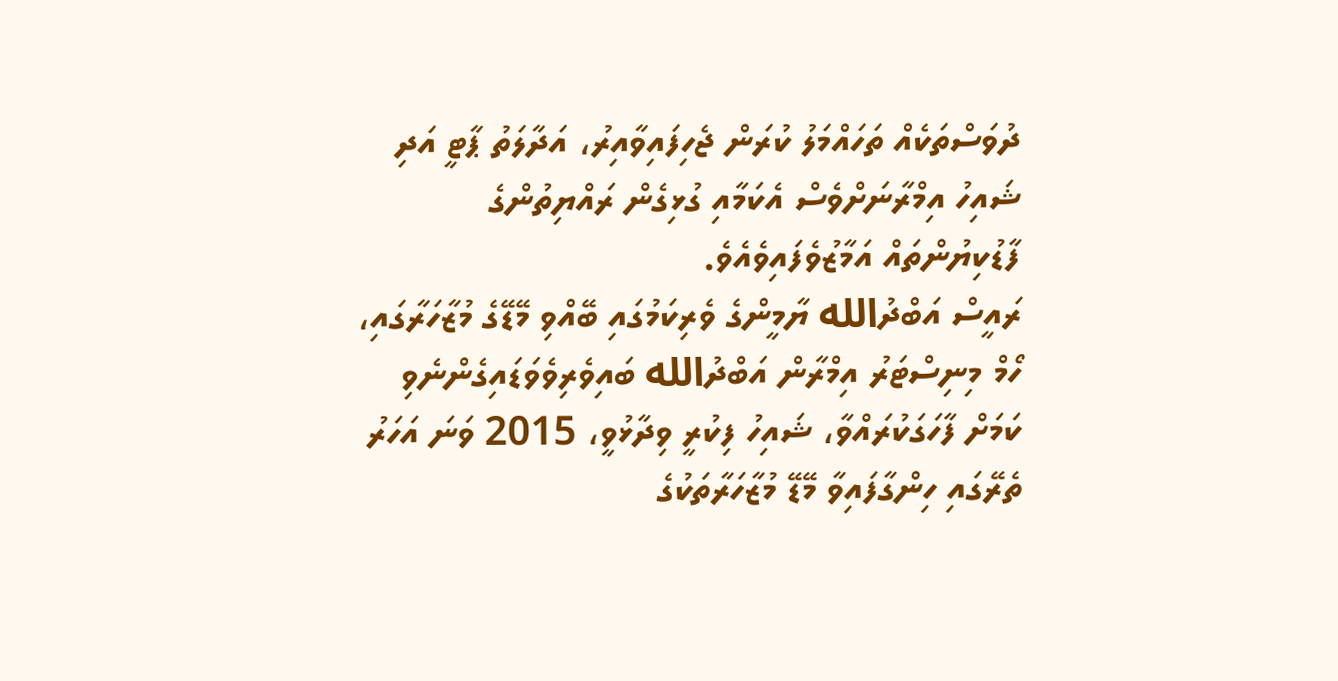ދުވަސްތަކެއް ތަހައްމަލު ކުރަން ޖެހިފައިވާއިރު، އަދާލަތު ޕާޓީ އަދި ޝައިހު އިމްރާނަށްވެސް އެކަމާއި ގުޅިގެން ރައްޔިތުންގެ ފާޑުކިޔުންތައް އަމާޒުވެފައިވެއެވެ.
ރައީސް އަބްދުالله ޔާމީންގެ ވެރިކަމުގައި ބޭއްވި މޭޑޭގެ މުޒާހަރާގައި، ހޯމް މިނިސްޓަރު އިމްރާން އަބްދުالله ބައިވެރިވެވަޑައިގެންނެވި ކަމަށް ފާހަގަކުރައްވާ، ޝައިހު ފިކުރީ ވިދާޅުވީ، 2015 ވަނަ އަހަރު ތެރޭގައި ހިންގާފައިވާ މޭޑޭ މުޒާހަރާތަކުގެ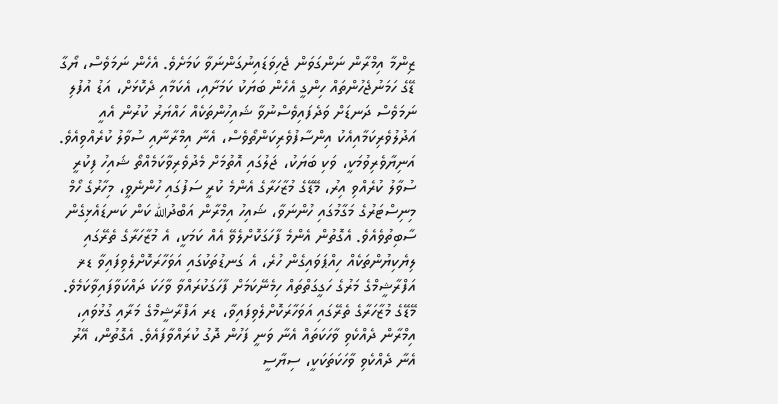ޒިންމާ އިމްރާން ނަންގަވަން ޖެހިވަޑައިނުގަންނަވާ ކަމަށެވެ. އެހެން ނަމަވެސް، ޔޯގާ ޑޭގެ ހަމަނުޖެހުންތައް ހިންގީ އެހެން ބަޔަކު ކަމަށާއި، އެކަމާއި ދެކޮޅަށް، އަޑު އުފުލި ނަމަވެސް ދަނޑަށް ވަދެފައިވެސްނުވާ ޝައިހުންތަކެއް ހައްޔަރު ކުރުން އެއީ އަދުލުވެރިކަމާއިއެކު އިންސާފުވެރިކަންތޯވެސް، އެނާ އިމްރާނާއި ސުވާލު ކުރެއްވިއެވެ.
އަނިޔާވެރިވުމަކީ، ވަކި ބަޔަކު، ޖަލުގައި އޮތުމަށް މެދުވެރިވާކަމެއްތޯ ޝައިހު ފިކުރީ ސުވާލު ކުރެއްވި އިރު، މޭޑޭގެ މުޒާހަރާގެ އެންމެ ކުރީ ސަފުގައި ހުންނެވީ، މިހާރުގެ ހޯމް މިނިސްޓަރުގެ މަގާމުގައި ހުންނަވާ، ޝައިހު އިމްރާން އަބްދުالله ކަން ކަނޑައެޅިގެން ސާބިތުވެއެވެ. އެގޮތުން އެންމެ ފާހަގަކޮށްލެވޭ އެއް ކަމަކީ، އެ މުޒާހަރާގެ ތެރޭގައި ލިޔެކިޔުންތަކެއް ހިއްޕަވައިގެން ހުރެ، އެ ގަނޑުތަކުގައި އަވަހާރަކޮށްލެވިފައިވާ ޑޜ އަފްރާޝީމްގެ މަރުގެ ހަގީގަތްތައް ހިމެނޭކަމަށް ފާހަގަކުރައްވާ ވާހަކަ ދައްކަވާފައިވާކަމެވެ.
މޭޑޭގެ މުޒާހަރާގެ ތެރޭގައި އަވަހާރަކޮށްލެވިފައިވާ، ޑރ އަފްރާޝީމްގެ މަރާއި ގުޅުވައި، އިމްރާން ދެއްކެވި ވާހަކަތައް އެނާ ވަނީ ފަހުން ދޮގު ކުރައްވާފައެވެ. އެގޮތުން، އޭރު އެނާ ދެއްކެވި ވާހަކަތަކަކީ، ސިޔާސީ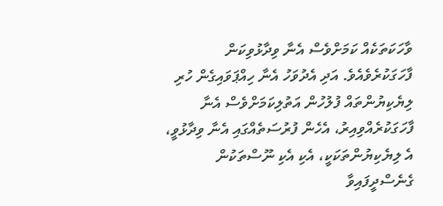ވާހަކަތަކެއް ކަމަށްވެސް އެނާ ވިދާޅުވިކަން ފާހަގަކުރެވެއެވެ. އަދި އެދުވަހު އެނާ ހިއްޕަވައިގެން ހުރި ލިޔެކިޔުންތައް ފުލުހުން އަތުލިކަމަށްވެސް އެނާ ފާހަގަކުރެއްވިއިރު، އެހެން ފުރުސަތެއްގައި އެނާ ވިދާޅުވީ، އެ ލިޔެކިޔުންތަކަކީ، އެކި އެކި ނޫސްތަކުން ގެނެސްދީފައިވާ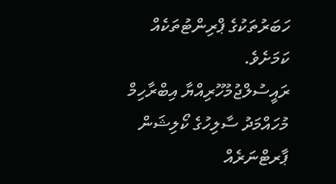ހަބަރުތަކުގެ ޕްރިންޓުތަކެއް ކަމަށެވެ.
ރައީސުލްޖުމުހޫރިއްޔާ އިބްރާހިމް މުހައްމަދު ސާލިހުގެ ކޯލިޝަން ޕާރޓްނަރެއް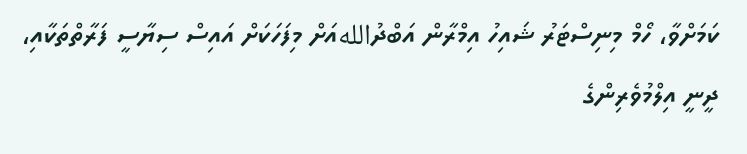ކަމަށްވާ، ހޯމް މިނިސްޓަރު ޝައިހު އިމްރާން އަބްދުاللهއަށް މިފަހަކަށް އައިސް ސިޔާސީ ފަރާތްތަކާއި، ދީނީ އިލްމުވެރިންގެ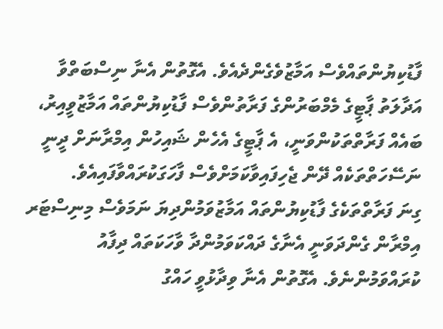ފާޑުކިޔުންތައްވެސް އަމާޒުވެގެންދެއެވެ. އެގޮތުން އެނާ ނިސްބަތްވާ އަދާލަތު ޕާޓީގެ މެމްބަރުންގެ ފަރާތުންވެސް ފާޑުކިޔުންތައް އަމާޒުވީއިރު، ބައެއް ފަރާތްތަކުންވަނީ، އެ ޕާޓީގެ އެހެން ޝައިހުން އިމްރާނަށް ދީނީ ނަސޭހަތްތަކެއް ދޭން ޖެހިފައިވާކަމަށްވެސް ފާހަގަކުރައްވާފައިއެވެ.
ގިނަ ފަރާތްތަކެގެ ފާޑުކިޔުންތައް އަމާޒުވަމުންދިޔަ ނަމަވެސް މިނިސްޓަރ އިމްރާން ގެންދަވަނީ އެނާގެ ދައްކަވަމުންދާ ވާހަކަތައް ދިފާއު ކުރައްވަމުންނެވެ. އެގޮތުން އެނާ ވިދާޅުވީ ހައްގު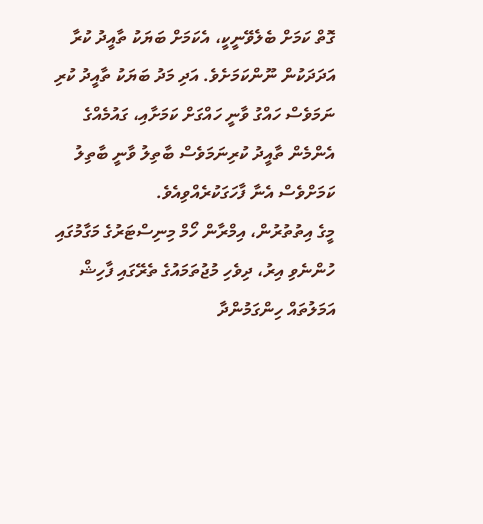ގޮތް ކަމަށް ބެލެވޭނީކީ، އެކަމަށް ބަޔަކު ތާއީދު ކުރާ އަދަދަކުން ނޫންކަމަށެވެ. އަދި މަދު ބަޔަކު ތާއީދު ކުރި ނަމަވެސް ހައްގު ވާނީ ހައްގަށް ކަމަށާއި، ގައުމެއްގެ އެންމެން ތާއީދު ކުރިނަމަވެސް ބާތިލު ވާނީ ބާތިލު ކަމަށްވެސް އެނާ ފާހަގަކުރެއްވިއެވެ.
މީގެ އިތުތުރުން، އިމްރާން ހޯމް މިނިސްޓަރުގެ މަގާމުގައި ހުންނެވި އިރު، ދިވެހި މުޖުތަމައުގެ ތެރޭގައި ފާހިޝް އަމަލުތައް ހިންގަމުންދާ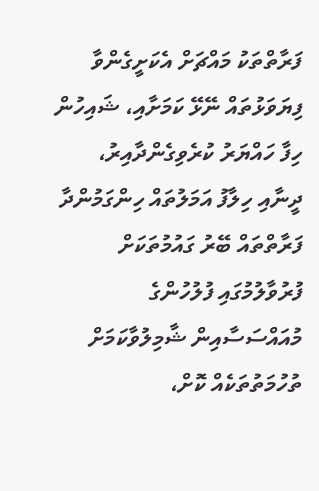ފަރާތްތަކު މައްޗަށް އެކަށީގެންވާ ފިޔަވަޅުތައް ނޭޅޭ ކަމަށާއި، ޝައިހުން ހިފާ ހައްޔަރު ކުރެވިގެންދާއިރު، ދީނާއި ހިލާފު އަމަލުތައް ހިންގަމުންދާ ފަރާތްތައް ބޭރު ގައުމުތަކަށް ފުރުވާލުމުގައި ފުލުހުންގެ މުއައްސަސާއިން ޝާމިލުވާކަމަށް ތުހުމަތުތަކެއް ކޮށް،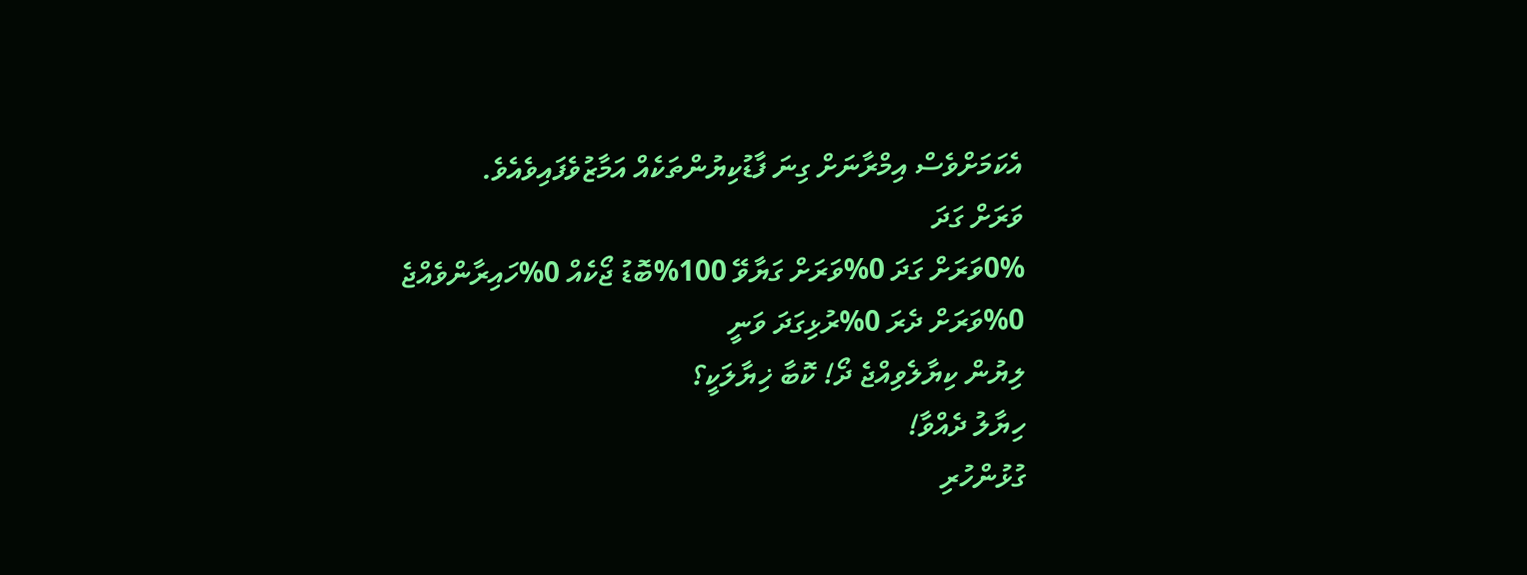އެކަމަށްވެސް އިމްރާނަށް ގިނަ ފާޑުކިޔުންތަކެއް އަމާޒުވެފައިވެއެވެ.
ވަރަށް ގަދަ
0%ވަރަށް ގަދަ 0%ވަރަށް ގަޔާވޭ 100%ބޮޑު ޖޯކެއް 0%ހައިރާންވެއްޖެ 0%ވަރަށް ދެރަ 0%ރުޅިގަދަ ވަނީ
ލިޔުން ކިޔާލެވިއްޖެ ދޯ! ކޮބާ ޚިޔާލަކީ؟
ހިޔާލު ދެއްވާ!
ގުޅުންހުރި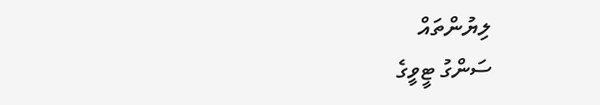ލިޔުންތައް
ސަންގު ޓީވީގެ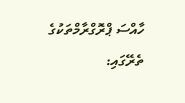ހާއްސަ ޕްރޮގްރާމްތަކުގެ ތެރޭގައި: